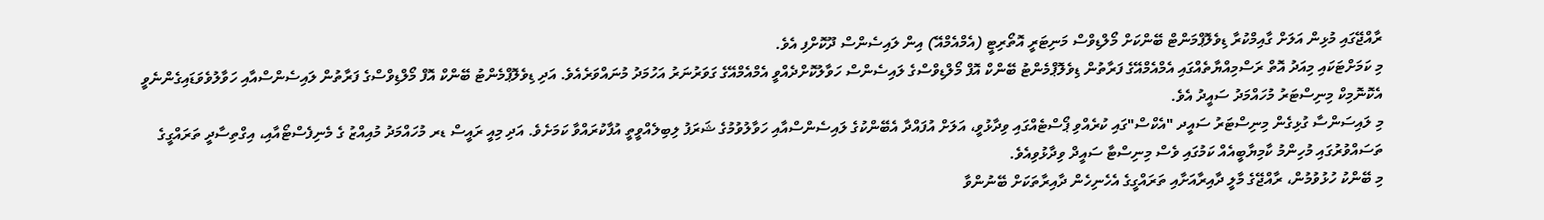ރާއްޖޭގައި މުޅިން އަލަށް ގާއިމްކުރާ ޑިވެލޮޕްމަންޓް ބޭންކަށް މޯލްޑިވްސް މަނިޓަރީ އޮތޯރިޓީ (އެމްއެމްއޭ) އިން ލައިސެންސް ދޫކޮށްފި އެވެ.
މި ކަމަށްޓަކައި މިއަދު އޮތް ރަސްމިއްޔާތެއްގައި އެމްއެމްއޭގެ ފަރާތުން ޑިވެލޮޕްމެންޓު ބޭންކް އޮފް މޯލްޑިވްސްގެ ލައިސެންސް ހަވާލުކޮށްދެއްވީ އެމްއެމްއޭގެ ގަވަރުނަރު އަހުމަދު މުނައްވަރެއެވެ. އަދި ޑިވެލޮޕްމެންޓު ބޭންކް އޮފް މޯލްޑިވްސްގެ ފަރާތުން ލައިސެންސްއާއި ހަވާލުވެވަޑައިގެންނެވީ އެކޮނޮމިކް މިނިސްޓަރު މުހައްމަދު ސައީދު އެވެ.
މި ލައިސަންސާ ގުޅިގެން މިނިސްޓަރު ސައީދ "އެކްސް"ގައި ކުރެއްވި ޕޯސްޓެއްގައި ވިދާޅުވީ، އަލަށް އުފައްދާ އެބޭންކުގެ ލައިސެންސްއާއި ހަވާލުވުމުގެ ޝަރަފު ލިބިލެއްވީތީ އުފާކުރައްވާ ކަމަށެވެ. އަދި މިއީ ރައީސް ޑރ މުހައްމަދު މުއިއްޒު ގެ މެނިފެސްޓޯއާއި، އިގްތިސާދީ ތަރައްގީގެ ތަސައްވުރުގައި މުހިންމު ކާމިޔާބީއެއް ކަމުގައި ވެސް މިނިސްޓާ ސައީދް ވިދާޅުވިއެވެ.
މި ބޭންކު ހުޅުވުމުން، ރާއްޖޭގެ މާލީ ދާއިރާއަށާއި ތަރައްގީގެ އެހެނިހެން ދާއިރާތަކަށް ބޭނުންވާ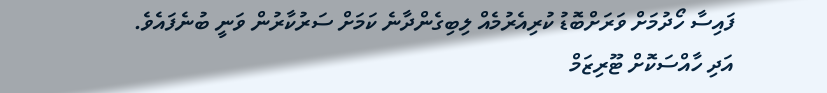ފައިސާ ހޯދުމަށް ވަރަށްބޮޑު ކުރިއެރުމެއް ލިބިގެންދާނެ ކަމަށް ސަރުކާރުން ވަނީ ބުނެފައެވެ. އަދި ހާއްސަކޮށް ޓޫރިޒަމް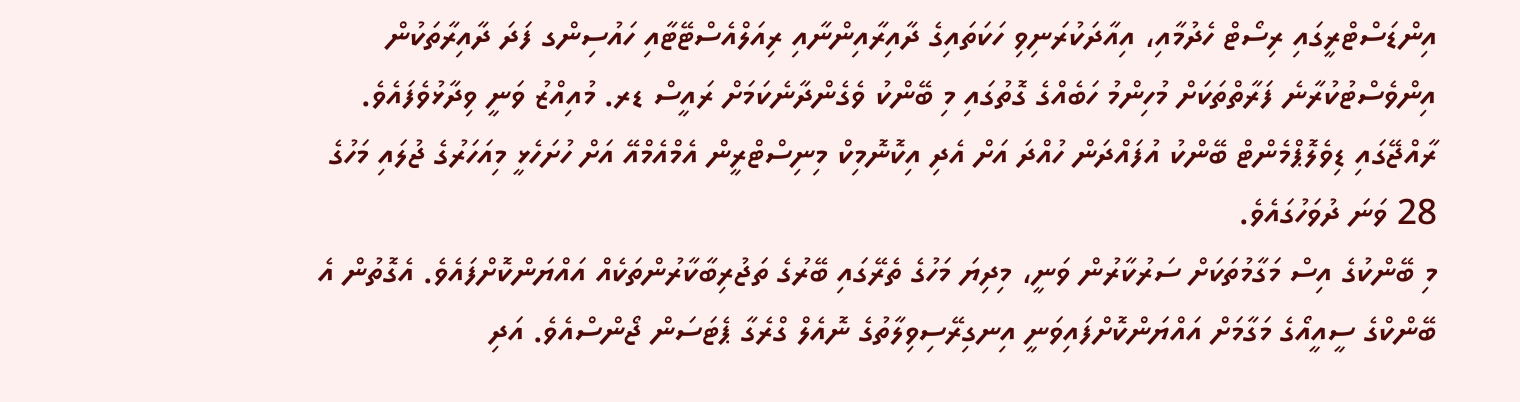އިންޑަސްޓްރީގައި ރިސޯޓް ހެދުމާއި، އިއާދަކުރަނިވި ހަކަތައިގެ ދާއިރާއިންނާއި ރިއަލްއެސްޓޭޓާއި ހައުސިންގ ފަދަ ދާއިރާތަކުން އިންވެސްޓުކުރާނެ ފަރާތްތަކަށް މުހިންމު ހަބެއްގެ ގޮތުގައި މި ބޭންކު ވެގެންދާނެކަމަށް ރައީސް ޑރ. މުއިއްޒު ވަނީ ވިދާޅުވެފައެވެ.
ރާއްޖޭގައި ޑިވެލޮޕްމެންޓް ބޭންކު އުފައްދަން ހުއްދަ އަށް އެދި އިކޮނޮމިކް މިނިސްޓްރީން އެމްއެމްއޭ އަށް ހުށަހެޅީ މިއަހަރުގެ ޖުލައި މަހުގެ 28 ވަނަ ދުވަހުގައެވެ.
މި ބޭންކުގެ އިސް މަގާމުތަކަށް ސަރުކާރުން ވަނީ، މިދިޔަ މަހުގެ ތެރޭގައި ބޭރުގެ ތަޖުރިބާކާރުންތަކެއް އައްޔަންކޮށްފައެވެ. އެގޮތުން އެ ބޭންކްގެ ސީއީއޯގެ މަގާމަށް އައްޔަންކޮށްފައިވަނީ އިނގިރޭސިވިލާތުގެ ނޮއެލް ގްރެގާ ޕެޓަސަން ޖޯންސްއެވެ. އަދި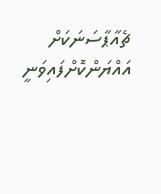ޗެއާޕާސަނަކަށް އައްޔަންކޮށްފައިވަނީ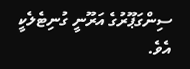ސިންގަޕޫރުގެ އަރޫނީ ގުނިޓެލެކީ އެވެ.